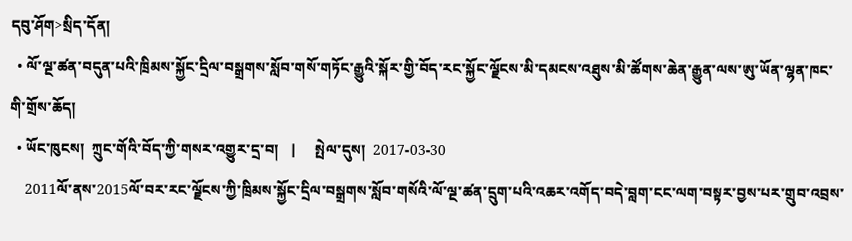དབུ་ཤོག>སྲིད་དོན།
  • ལོ་ལྔ་ཚན་བདུན་པའི་ཁྲིམས་སྐྱོང་དྲིལ་བསྒྲགས་སློབ་གསོ་གཏོང་རྒྱུའི་སྐོར་གྱི་བོད་རང་སྐྱོང་ལྗོངས་མི་དམངས་འཐུས་མི་ཚོགས་ཆེན་རྒྱུན་ལས་ཨུ་ཡོན་ལྷན་ཁང་གི་གྲོས་ཆོད།
  • ཡོང་ཁུངས།  ཀྲུང་གོའི་བོད་ཀྱི་གསར་འགྱུར་དྲ་བ།   |     སྤེལ་དུས།  2017-03-30
    2011ལོ་ནས་2015ལོ་བར་རང་ལྗོངས་ཀྱི་ཁྲིམས་སྐྱོང་དྲིལ་བསྒྲགས་སློབ་གསོའི་ལོ་ལྔ་ཚན་དྲུག་པའི་འཆར་འགོད་བདེ་བླག་ངང་ལག་བསྟར་བྱས་པར་གྲུབ་འབྲས་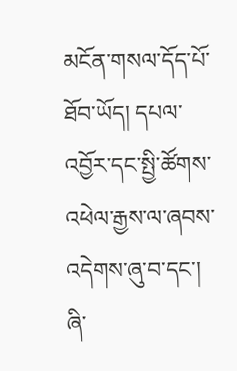མངོན་གསལ་དོད་པོ་ཐོབ་ཡོད། དཔལ་འབྱོར་དང་སྤྱི་ཚོགས་འཕེལ་རྒྱས་ལ་ཞབས་འདེགས་ཞུ་བ་དང་། ཞི་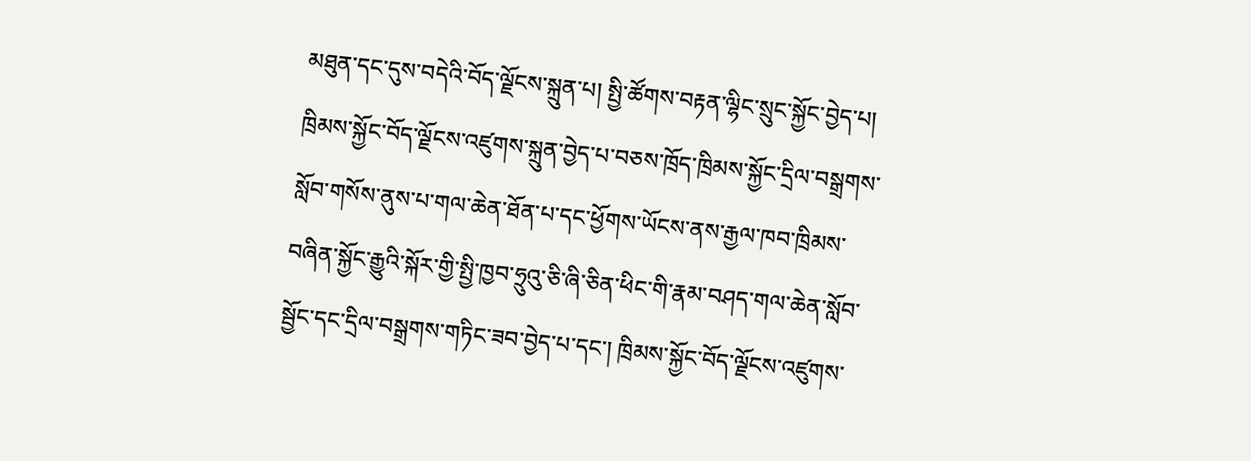མཐུན་དང་དུས་བདེའི་བོད་ལྗོངས་སྐྲུན་པ། སྤྱི་ཚོགས་བརྟན་ལྷིང་སྲུང་སྐྱོང་བྱེད་པ། ཁྲིམས་སྐྱོང་བོད་ལྗོངས་འཛུགས་སྐྲུན་བྱེད་པ་བཅས་ཁྲོད་ཁྲིམས་སྐྱོང་དྲིལ་བསྒྲགས་སློབ་གསོས་ནུས་པ་གལ་ཆེན་ཐོན་པ་དང་ཕྱོགས་ཡོངས་ནས་རྒྱལ་ཁབ་ཁྲིམས་བཞིན་སྐྱོང་རྒྱུའི་སྐོར་གྱི་སྤྱི་ཁྱབ་ཧྲུའུ་ཅི་ཞི་ཅིན་ཕིང་གི་རྣམ་བཤད་གལ་ཆེན་སློབ་སྦྱོང་དང་དྲིལ་བསྒྲགས་གཏིང་ཟབ་བྱེད་པ་དང་། ཁྲིམས་སྐྱོང་བོད་ལྗོངས་འཛུགས་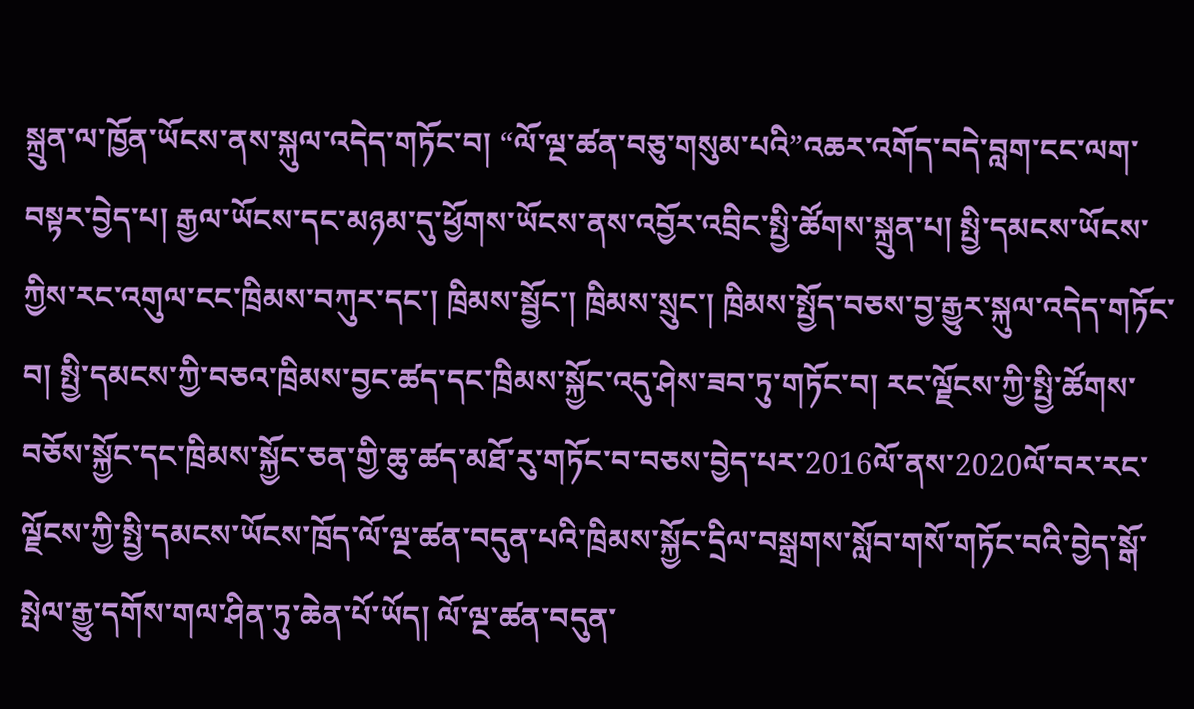སྐྲུན་ལ་ཁྱོན་ཡོངས་ནས་སྐུལ་འདེད་གཏོང་བ། “ལོ་ལྔ་ཚན་བཅུ་གསུམ་པའི”འཆར་འགོད་བདེ་བླག་ངང་ལག་བསྟར་བྱེད་པ། རྒྱལ་ཡོངས་དང་མཉམ་དུ་ཕྱོགས་ཡོངས་ནས་འབྱོར་འབྲིང་སྤྱི་ཚོགས་སྐྲུན་པ། སྤྱི་དམངས་ཡོངས་ཀྱིས་རང་འགུལ་ངང་ཁྲིམས་བཀུར་དང་། ཁྲིམས་སྦྱོང་། ཁྲིམས་སྲུང་། ཁྲིམས་སྤྱོད་བཅས་བྱ་རྒྱུར་སྐུལ་འདེད་གཏོང་བ། སྤྱི་དམངས་ཀྱི་བཅའ་ཁྲིམས་བྱང་ཚད་དང་ཁྲིམས་སྐྱོང་འདུ་ཤེས་ཟབ་ཏུ་གཏོང་བ། རང་ལྗོངས་ཀྱི་སྤྱི་ཚོགས་བཅོས་སྐྱོང་དང་ཁྲིམས་སྐྱོང་ཅན་གྱི་ཆུ་ཚད་མཐོ་རུ་གཏོང་བ་བཅས་བྱེད་པར་2016ལོ་ནས་2020ལོ་བར་རང་ལྗོངས་ཀྱི་སྤྱི་དམངས་ཡོངས་ཁྲོད་ལོ་ལྔ་ཚན་བདུན་པའི་ཁྲིམས་སྐྱོང་དྲིལ་བསྒྲགས་སློབ་གསོ་གཏོང་བའི་བྱེད་སྒོ་སྤེལ་རྒྱུ་དགོས་གལ་ཤིན་ཏུ་ཆེན་པོ་ཡོད། ལོ་ལྔ་ཚན་བདུན་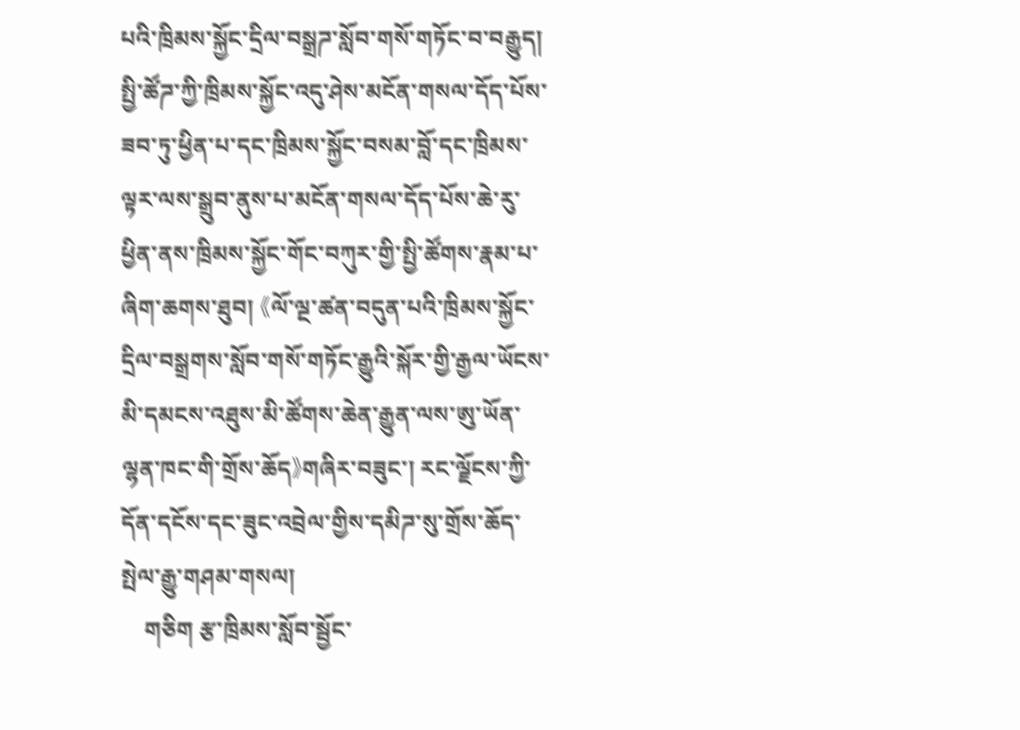པའི་ཁྲིམས་སྐྱོང་དྲིལ་བསྒྲཌ་སློབ་གསོ་གཏོང་བ་བརྒྱུད། སྤྱི་ཚོཌ་ཀྱི་ཁྲིམས་སྐྱོང་འདུ་ཤེས་མངོན་གསལ་དོད་པོས་ཟབ་ཏུ་ཕྱིན་པ་དང་ཁྲིམས་སྐྱོང་བསམ་བློ་དང་ཁྲིམས་ལྟར་ལས་སྒྲུབ་ནུས་པ་མངོན་གསལ་དོད་པོས་ཆེ་རུ་ཕྱིན་ནས་ཁྲིམས་སྐྱོང་གོང་བཀུར་གྱི་སྤྱི་ཚོགས་རྣམ་པ་ཞིག་ཆགས་ཐུབ། 《ལོ་ལྔ་ཚན་བདུན་པའི་ཁྲིམས་སྐྱོང་དྲིལ་བསྒྲགས་སློབ་གསོ་གཏོང་རྒྱུའི་སྐོར་གྱི་རྒྱལ་ཡོངས་མི་དམངས་འཐུས་མི་ཚོགས་ཆེན་རྒྱུན་ལས་ཨུ་ཡོན་ལྷན་ཁང་གི་གྲོས་ཆོད》གཞིར་བཟུང་། རང་ལྗོངས་ཀྱི་དོན་དངོས་དང་ཟུང་འབྲེལ་གྱིས་དམིཌ་སུ་གྲོས་ཆོད་སྤེལ་རྒྱུ་གཤམ་གསལ།
    གཅིག རྩ་ཁྲིམས་སློབ་སྦྱོང་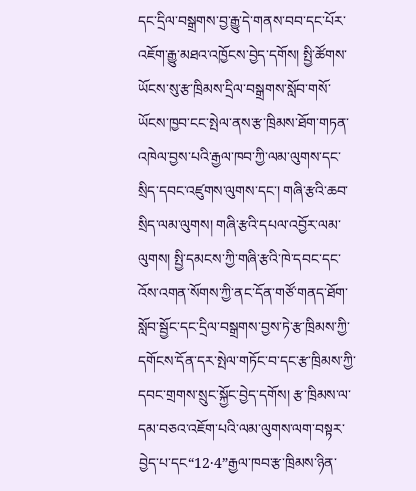དང་དྲིལ་བསྒྲགས་བྱ་རྒྱུ་དེ་གནས་བབ་དང་པོར་འཇོག་རྒྱུ་མཐའ་འཁྱོངས་བྱེད་དགོས། སྤྱི་ཚོགས་ཡོངས་སུ་རྩ་ཁྲིམས་དྲིལ་བསྒྲགས་སློབ་གསོ་ཡོངས་ཁྱབ་ངང་སྤེལ་ནས་རྩ་ཁྲིམས་ཐོག་གཏན་འཁེལ་བྱས་པའི་རྒྱལ་ཁབ་ཀྱི་ལམ་ལུགས་དང་སྲིད་དབང་འཛུགས་ལུགས་དང་། གཞི་རྩའི་ཆབ་སྲིད་ལམ་ལུགས། གཞི་རྩའི་དཔལ་འབྱོར་ལམ་ལུགས། སྤྱི་དམངས་ཀྱི་གཞི་རྩའི་ཁེ་དབང་དང་འོས་འགན་སོགས་ཀྱི་ནང་དོན་གཙོ་གནད་ཐོག་སློབ་སྦྱོང་དང་དྲིལ་བསྒྲགས་བྱས་ཏེ་རྩ་ཁྲིམས་ཀྱི་དགོངས་དོན་དར་སྤེལ་གཏོང་བ་དང་རྩ་ཁྲིམས་ཀྱི་དབང་གྲགས་སྲུང་སྐྱོང་བྱེད་དགོས། རྩ་ཁྲིམས་ལ་དམ་བཅའ་འཇོག་པའི་ལམ་ལུགས་ལག་བསྟར་བྱེད་པ་དང“12·4”རྒྱལ་ཁབ་རྩ་ཁྲིམས་ཉིན་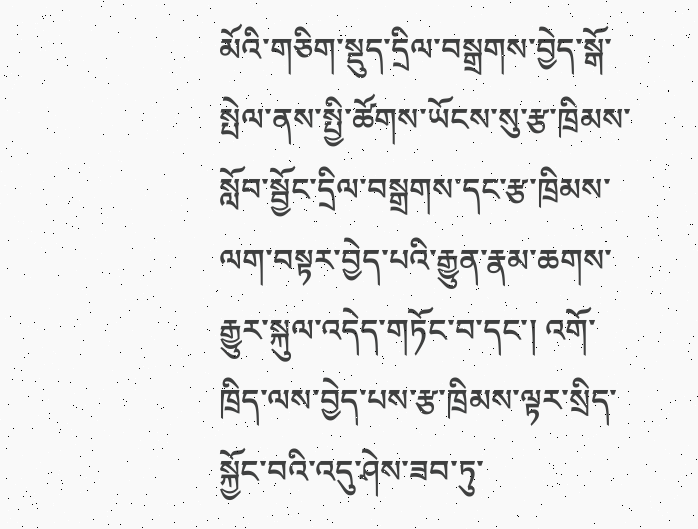མོའི་གཅིག་སྡུད་དྲིལ་བསྒྲགས་བྱེད་སྒོ་སྤེལ་ནས་སྤྱི་ཚོགས་ཡོངས་སུ་རྩ་ཁྲིམས་སློབ་སྦྱོང་དྲིལ་བསྒྲགས་དང་རྩ་ཁྲིམས་ལག་བསྟར་བྱེད་པའི་རྒྱུན་རྣམ་ཆགས་རྒྱུར་སྐུལ་འདེད་གཏོང་བ་དང་། འགོ་ཁྲིད་ལས་བྱེད་པས་རྩ་ཁྲིམས་ལྟར་སྲིད་སྐྱོང་བའི་འདུ་ཤེས་ཟབ་ཏུ་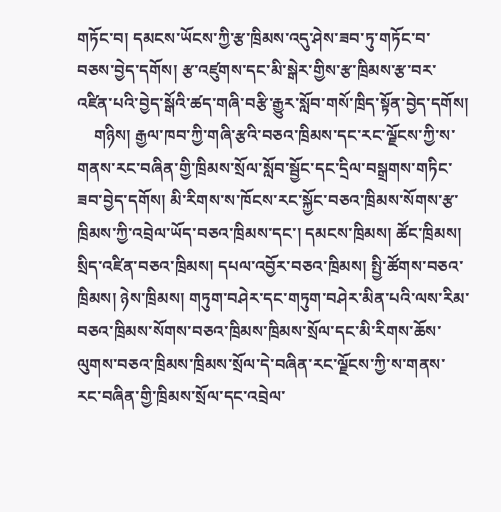གཏོང་བ། དམངས་ཡོངས་ཀྱི་རྩ་ཁྲིམས་འདུ་ཤེས་ཟབ་ཏུ་གཏོང་བ་བཅས་བྱེད་དགོས། རྩ་འཛུགས་དང་མི་སྒེར་གྱིས་རྩ་ཁྲིམས་རྩ་བར་འཛིན་པའི་བྱེད་སྒོའི་ཚད་གཞི་བརྩི་རྒྱུར་སློབ་གསོ་ཁྲིད་སྟོན་བྱེད་དགོས།
    གཉིས། རྒྱལ་ཁབ་ཀྱི་གཞི་རྩའི་བཅའ་ཁྲིམས་དང་རང་ལྗོངས་ཀྱི་ས་གནས་རང་བཞིན་གྱི་ཁྲིམས་སྲོལ་སློབ་སྦྱོང་དང་དྲིལ་བསྒྲགས་གཏིང་ཟབ་བྱེད་དགོས། མི་རིགས་ས་ཁོངས་རང་སྐྱོང་བཅའ་ཁྲིམས་སོགས་རྩ་ཁྲིམས་ཀྱི་འབྲེལ་ཡོད་བཅའ་ཁྲིམས་དང་། དམངས་ཁྲིམས། ཚོང་ཁྲིམས། སྲིད་འཛིན་བཅའ་ཁྲིམས། དཔལ་འབྱོར་བཅའ་ཁྲིམས། སྤྱི་ཚོགས་བཅའ་ཁྲིམས། ཉེས་ཁྲིམས། གཏུག་བཤེར་དང་གཏུག་བཤེར་མིན་པའི་ལས་རིམ་བཅའ་ཁྲིམས་སོགས་བཅའ་ཁྲིམས་ཁྲིམས་སྲོལ་དང་མི་རིགས་ཆོས་ལུགས་བཅའ་ཁྲིམས་ཁྲིམས་སྲོལ་དེ་བཞིན་རང་ལྗོངས་ཀྱི་ས་གནས་རང་བཞིན་གྱི་ཁྲིམས་སྲོལ་དང་འབྲེལ་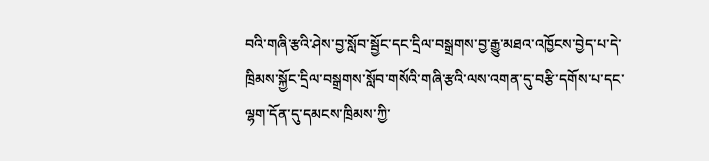བའི་གཞི་རྩའི་ཤེས་བྱ་སློབ་སྦྱོང་དང་དྲིལ་བསྒྲགས་བྱ་རྒྱུ་མཐའ་འཁྱོངས་བྱེད་པ་དེ་ཁྲིམས་སྐྱོང་དྲིལ་བསྒྲགས་སློབ་གསོའི་གཞི་རྩའི་ལས་འགན་དུ་བརྩི་དགོས་པ་དང་ལྷག་དོན་དུ་དམངས་ཁྲིམས་ཀྱི་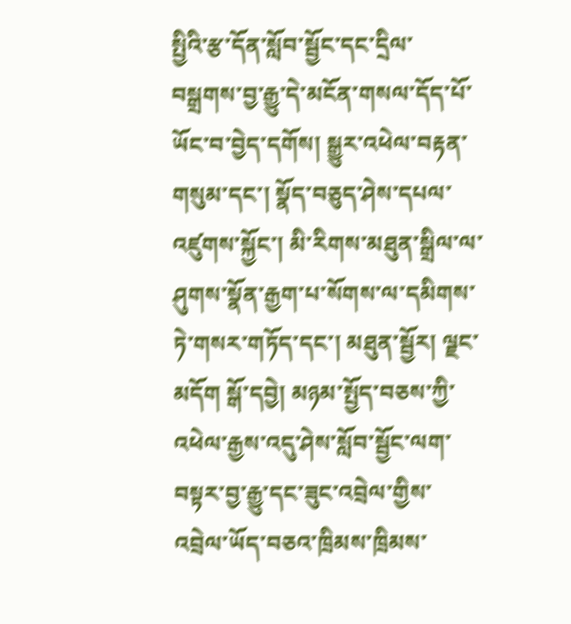སྤྱིའི་རྩ་དོན་སློབ་སྦྱོང་དང་དྲིལ་བསྒྲགས་བྱ་རྒྱུ་དེ་མངོན་གསལ་དོད་པོ་ཡོང་བ་བྱེད་དགོས། སྒྱུར་འཕེལ་བརྟན་གསུམ་དང་། སྣོད་བཅུད་ཤེས་དཔལ་འཛུགས་སྐྱོང་། མི་རིགས་མཐུན་སྒྲིལ་ལ་ཤུགས་སྣོན་རྒྱག་པ་སོགས་ལ་དམིགས་ཏེ་གསར་གཏོད་དང་། མཐུན་སྦྱོར། ལྗང་མདོག སྒོ་དབྱེ། མཉམ་སྤྱོད་བཅས་ཀྱི་འཕེལ་རྒྱས་འདུ་ཤེས་སློབ་སྦྱོང་ལག་བསྟར་བྱ་རྒྱུ་དང་ཟུང་འབྲེལ་གྱིས་འབྲེལ་ཡོད་བཅའ་ཁྲིམས་ཁྲིམས་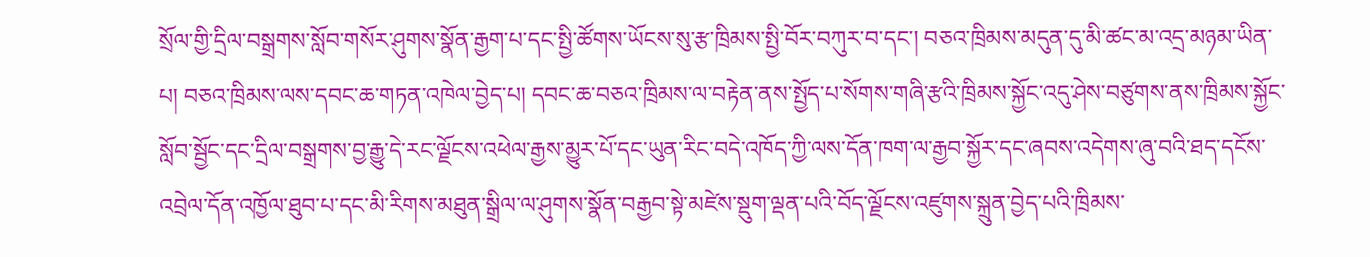སྲོལ་གྱི་དྲིལ་བསྒྲགས་སློབ་གསོར་ཤུགས་སྣོན་རྒྱག་པ་དང་སྤྱི་ཚོགས་ཡོངས་སུ་རྩ་ཁྲིམས་སྤྱི་བོར་བཀུར་བ་དང་། བཅའ་ཁྲིམས་མདུན་དུ་མི་ཚང་མ་འདྲ་མཉམ་ཡིན་པ། བཅའ་ཁྲིམས་ལས་དབང་ཆ་གཏན་འཁེལ་བྱེད་པ། དབང་ཆ་བཅའ་ཁྲིམས་ལ་བརྟེན་ནས་སྤྱོད་པ་སོགས་གཞི་རྩའི་ཁྲིམས་སྐྱོང་འདུ་ཤེས་བཙུགས་ནས་ཁྲིམས་སྐྱོང་སློབ་སྦྱོང་དང་དྲིལ་བསྒྲགས་བྱ་རྒྱུ་དེ་རང་ལྗོངས་འཕེལ་རྒྱས་མྱུར་པོ་དང་ཡུན་རིང་བདེ་འཁོད་ཀྱི་ལས་དོན་ཁག་ལ་རྒྱབ་སྐྱོར་དང་ཞབས་འདེགས་ཞུ་བའི་ཐད་དངོས་འབྲེལ་དོན་འཁྱོལ་ཐུབ་པ་དང་མི་རིགས་མཐུན་སྒྲིལ་ལ་ཤུགས་སྣོན་བརྒྱབ་སྟེ་མཛེས་སྡུག་ལྡན་པའི་བོད་ལྗོངས་འཛུགས་སྐྲུན་བྱེད་པའི་ཁྲིམས་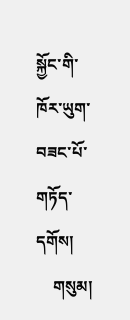སྐྱོང་གི་ཁོར་ཡུག་བཟང་པོ་གཏོད་དགོས།
    གསུམ།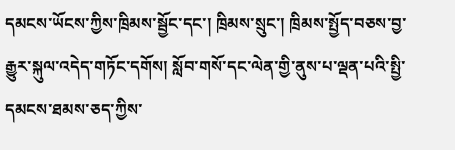དམངས་ཡོངས་ཀྱིས་ཁྲིམས་སྦྱོང་དང་། ཁྲིམས་སྲུང་། ཁྲིམས་སྤྱོད་བཅས་བྱ་རྒྱུར་སྐུལ་འདེད་གཏོང་དགོས། སློབ་གསོ་དང་ལེན་གྱི་ནུས་པ་ལྡན་པའི་སྤྱི་དམངས་ཐམས་ཅད་ཀྱིས་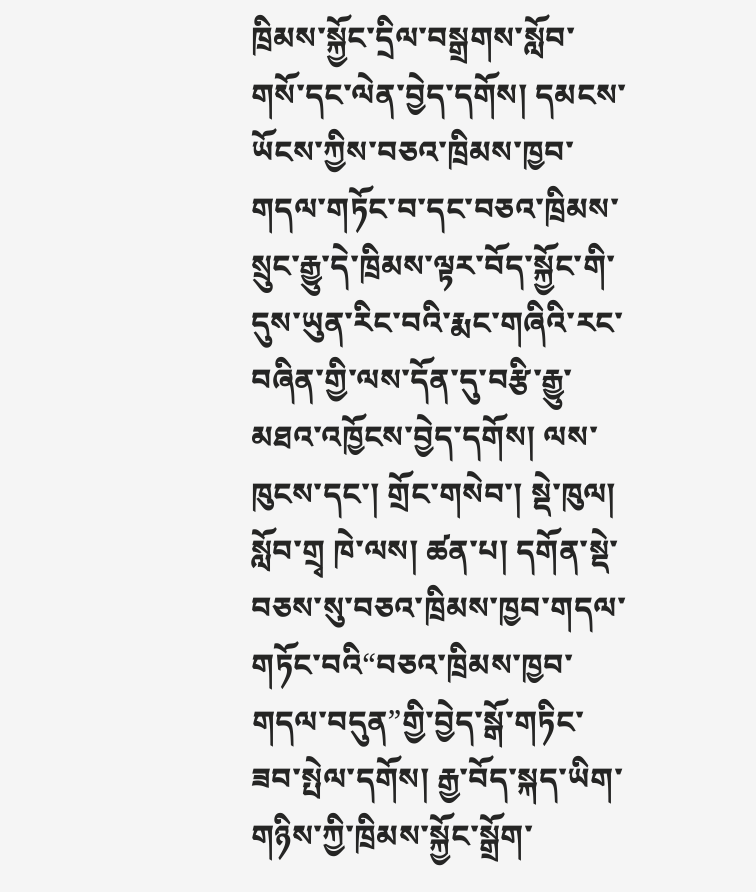ཁྲིམས་སྐྱོང་དྲིལ་བསྒྲགས་སློབ་གསོ་དང་ལེན་བྱེད་དགོས། དམངས་ཡོངས་ཀྱིས་བཅའ་ཁྲིམས་ཁྱབ་གདལ་གཏོང་བ་དང་བཅའ་ཁྲིམས་སྲུང་རྒྱུ་དེ་ཁྲིམས་ལྟར་བོད་སྐྱོང་གི་དུས་ཡུན་རིང་བའི་རྨང་གཞིའི་རང་བཞིན་གྱི་ལས་དོན་དུ་བརྩི་རྒྱུ་མཐའ་འཁྱོངས་བྱེད་དགོས། ལས་ཁུངས་དང་། གྲོང་གསེབ་། སྡེ་ཁུལ། སློབ་གྲྭ ཁེ་ལས། ཚན་པ། དགོན་སྡེ་བཅས་སུ་བཅའ་ཁྲིམས་ཁྱབ་གདལ་གཏོང་བའི“བཅའ་ཁྲིམས་ཁྱབ་གདལ་བདུན”གྱི་བྱེད་སྒོ་གཏིང་ཟབ་སྤེལ་དགོས། རྒྱ་བོད་སྐད་ཡིག་གཉིས་ཀྱི་ཁྲིམས་སྐྱོང་སྒྲོག་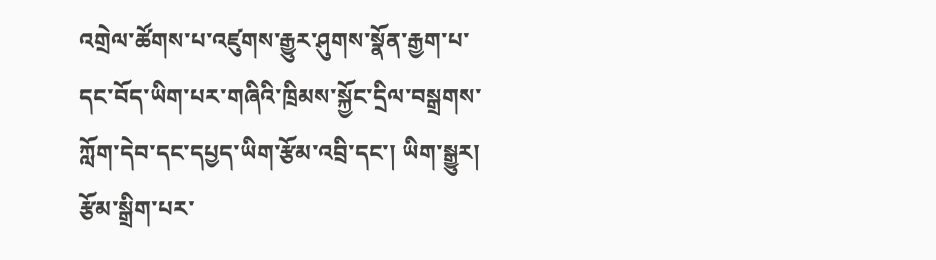འགྲེལ་ཚོགས་པ་འཛུགས་རྒྱུར་ཤུགས་སྣོན་རྒྱག་པ་དང་བོད་ཡིག་པར་གཞིའི་ཁྲིམས་སྐྱོང་དྲིལ་བསྒྲགས་ཀློག་དེབ་དང་དཔྱད་ཡིག་རྩོམ་འབྲི་དང་། ཡིག་སྒྱུར། རྩོམ་སྒྲིག་པར་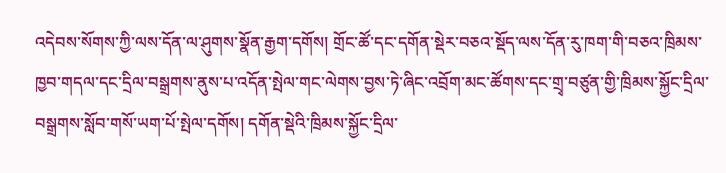འདེབས་སོགས་ཀྱི་ལས་དོན་ལ་ཤུགས་སྣོན་རྒྱག་དགོས། གྲོང་ཚོ་དང་དགོན་སྡེར་བཅའ་སྡོད་ལས་དོན་རུ་ཁག་གི་བཅའ་ཁྲིམས་ཁྱབ་གདལ་དང་དྲིལ་བསྒྲགས་ནུས་པ་འདོན་སྤེལ་གང་ལེགས་བྱས་ཏེ་ཞིང་འབྲོག་མང་ཚོགས་དང་གྲྭ་བཙུན་གྱི་ཁྲིམས་སྐྱོང་དྲིལ་བསྒྲགས་སློབ་གསོ་ཡག་པོ་སྤེལ་དགོས། དགོན་སྡེའི་ཁྲིམས་སྐྱོང་དྲིལ་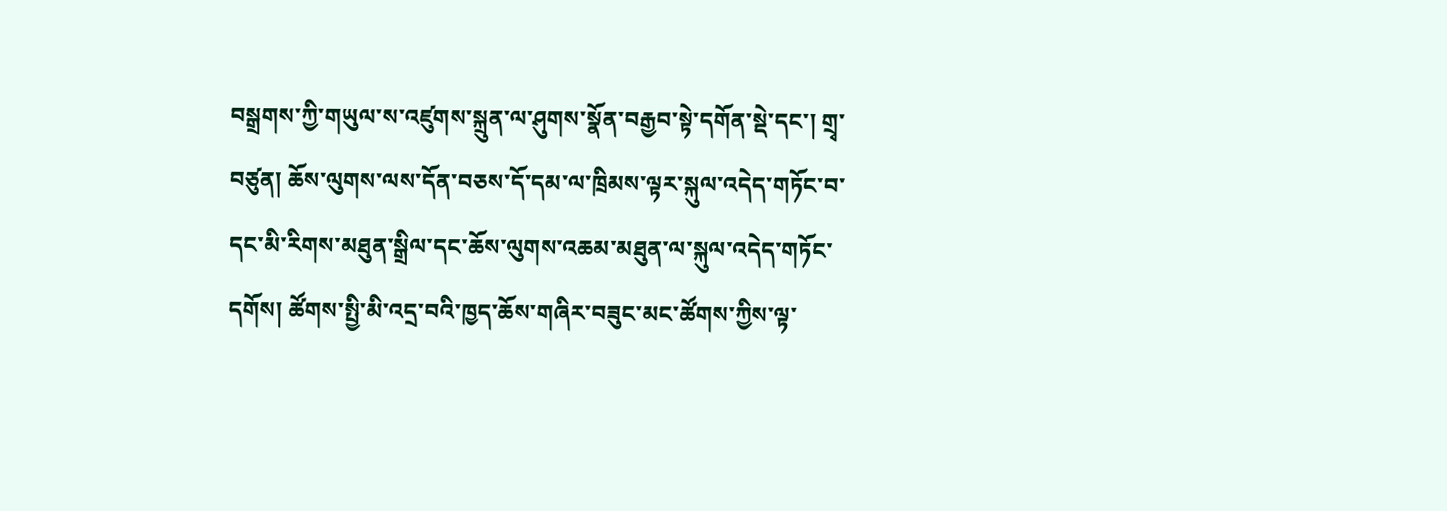བསྒྲགས་ཀྱི་གཡུལ་ས་འཛུགས་སྐྲུན་ལ་ཤུགས་སྣོན་བརྒྱབ་སྟེ་དགོན་སྡེ་དང་། གྲྭ་བཙུན། ཆོས་ལུགས་ལས་དོན་བཅས་དོ་དམ་ལ་ཁྲིམས་ལྟར་སྐུལ་འདེད་གཏོང་བ་དང་མི་རིགས་མཐུན་སྒྲིལ་དང་ཆོས་ལུགས་འཆམ་མཐུན་ལ་སྐུལ་འདེད་གཏོང་དགོས། ཚོགས་སྤྱི་མི་འདྲ་བའི་ཁྱད་ཆོས་གཞིར་བཟུང་མང་ཚོགས་ཀྱིས་ལྟ་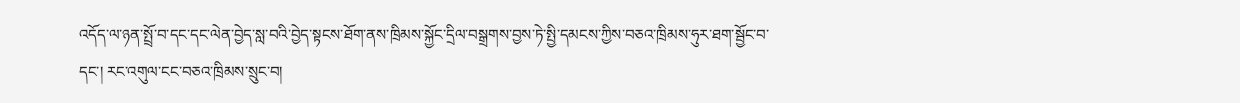འདོད་ལ་ཉན་སྤྲོ་བ་དང་དང་ལེན་བྱེད་སླ་བའི་བྱེད་སྟངས་ཐོག་ནས་ཁྲིམས་སྐྱོང་དྲིལ་བསྒྲགས་བྱས་ཏེ་སྤྱི་དམངས་ཀྱིས་བཅའ་ཁྲིམས་ཧུར་ཐག་སྦྱོང་བ་དང་། རང་འགུལ་ངང་བཅའ་ཁྲིམས་སྲུང་བ།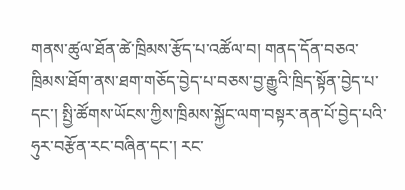གནས་ཚུལ་ཐོན་ཚེ་ཁྲིམས་རྩོད་པ་འཚོལ་བ། གནད་དོན་བཅའ་ཁྲིམས་ཐོག་ནས་ཐག་གཅོད་བྱེད་པ་བཅས་བྱ་རྒྱུའི་ཁྲིད་སྟོན་བྱེད་པ་དང་། སྤྱི་ཚོགས་ཡོངས་ཀྱིས་ཁྲིམས་སྐྱོང་ལག་བསྟར་ནན་པོ་བྱེད་པའི་ཧུར་བརྩོན་རང་བཞིན་དང་། རང་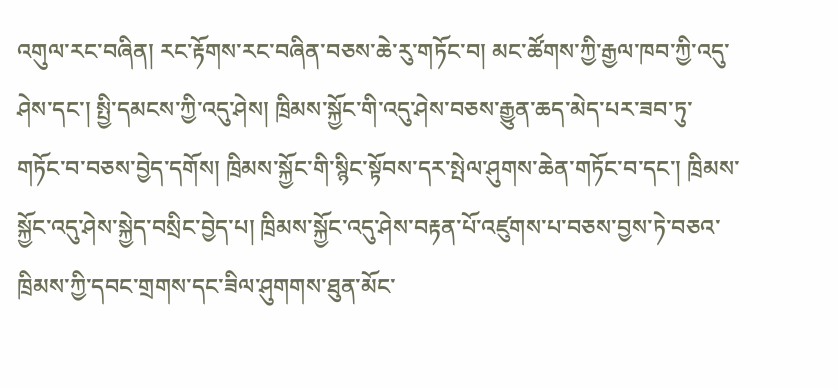འགུལ་རང་བཞིན། རང་རྟོགས་རང་བཞིན་བཅས་ཆེ་རུ་གཏོང་བ། མང་ཚོགས་ཀྱི་རྒྱལ་ཁབ་ཀྱི་འདུ་ཤེས་དང་། སྤྱི་དམངས་ཀྱི་འདུ་ཤེས། ཁྲིམས་སྐྱོང་གི་འདུ་ཤེས་བཅས་རྒྱུན་ཆད་མེད་པར་ཟབ་ཏུ་གཏོང་བ་བཅས་བྱེད་དགོས། ཁྲིམས་སྐྱོང་གི་སྙིང་སྟོབས་དར་སྤེལ་ཤུགས་ཆེན་གཏོང་བ་དང་། ཁྲིམས་སྐྱོང་འདུ་ཤེས་སྐྱེད་བསྲིང་བྱེད་པ། ཁྲིམས་སྐྱོང་འདུ་ཤེས་བརྟན་པོ་འཛུགས་པ་བཅས་བྱས་ཏེ་བཅའ་ཁྲིམས་ཀྱི་དབང་གྲགས་དང་ཟིལ་ཤུགགས་ཐུན་མོང་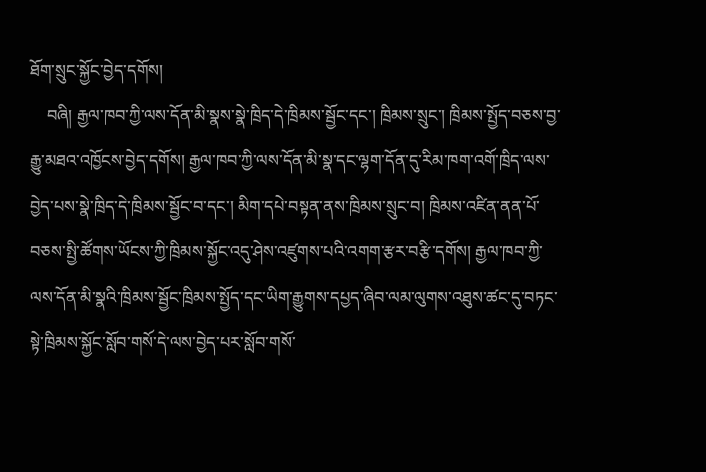ཐོག་སྲུང་སྐྱོང་བྱེད་དགོས།
    བཞི། རྒྱལ་ཁབ་ཀྱི་ལས་དོན་མི་སྣས་སྣེ་ཁྲིད་དེ་ཁྲིམས་སྦྱོང་དང་། ཁྲིམས་སྲུང་། ཁྲིམས་སྤྱོད་བཅས་བྱ་རྒྱུ་མཐའ་འཁྱོངས་བྱེད་དགོས། རྒྱལ་ཁབ་ཀྱི་ལས་དོན་མི་སྣ་དང་ལྷག་དོན་དུ་རིམ་ཁག་འགོ་ཁྲིད་ལས་བྱེད་པས་སྣེ་ཁྲིད་དེ་ཁྲིམས་སྦྱོང་བ་དང་། མིག་དཔེ་བསྟན་ནས་ཁྲིམས་སྲུང་བ། ཁྲིམས་འཛིན་ནན་པོ་བཅས་སྤྱི་ཚོགས་ཡོངས་ཀྱི་ཁྲིམས་སྐྱོང་འདུ་ཤེས་འཛུགས་པའི་འགག་རྩར་བརྩི་དགོས། རྒྱལ་ཁབ་ཀྱི་ལས་དོན་མི་སྣའི་ཁྲིམས་སྦྱོང་ཁྲིམས་སྤྱོད་དང་ཡིག་རྒྱུགས་དཔྱད་ཞིབ་ལམ་ལུགས་འཐུས་ཚང་དུ་བཏང་སྟེ་ཁྲིམས་སྐྱོང་སློབ་གསོ་དེ་ལས་བྱེད་པར་སློབ་གསོ་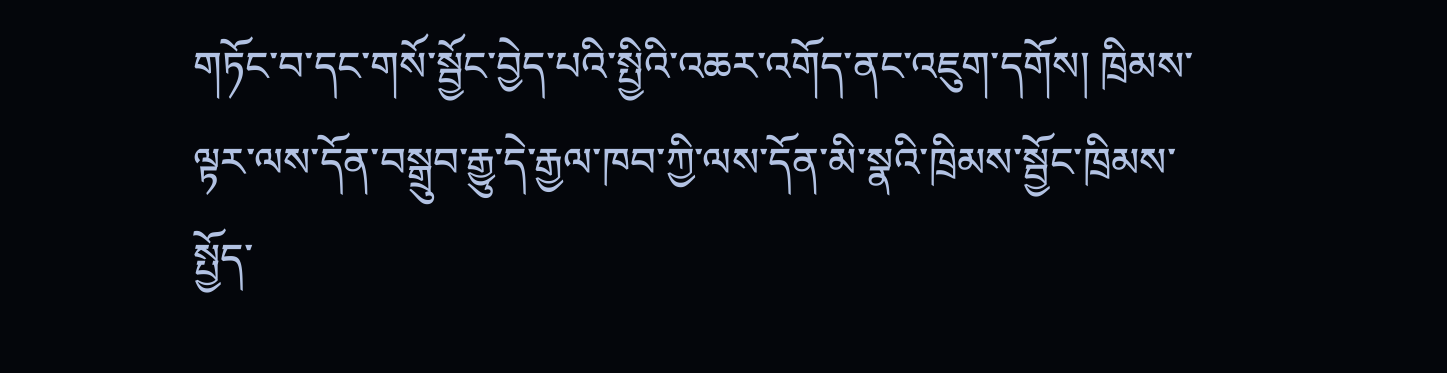གཏོང་བ་དང་གསོ་སྦྱོང་བྱེད་པའི་སྤྱིའི་འཆར་འགོད་ནང་འཇུག་དགོས། ཁྲིམས་ལྟར་ལས་དོན་བསྒྲུབ་རྒྱུ་དེ་རྒྱལ་ཁབ་ཀྱི་ལས་དོན་མི་སྣའི་ཁྲིམས་སྦྱོང་ཁྲིམས་སྤྱོད་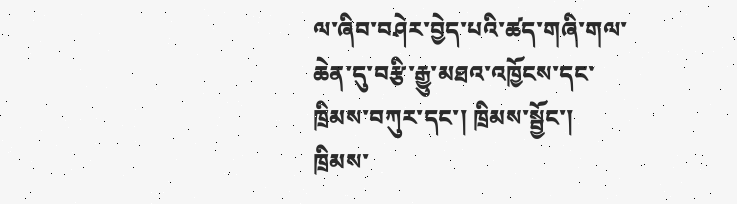ལ་ཞིབ་བཤེར་བྱེད་པའི་ཚད་གཞི་གལ་ཆེན་དུ་བརྩི་རྒྱུ་མཐའ་འཁྱོངས་དང་ཁྲིམས་བཀུར་དང་། ཁྲིམས་སྦྱོང་། ཁྲིམས་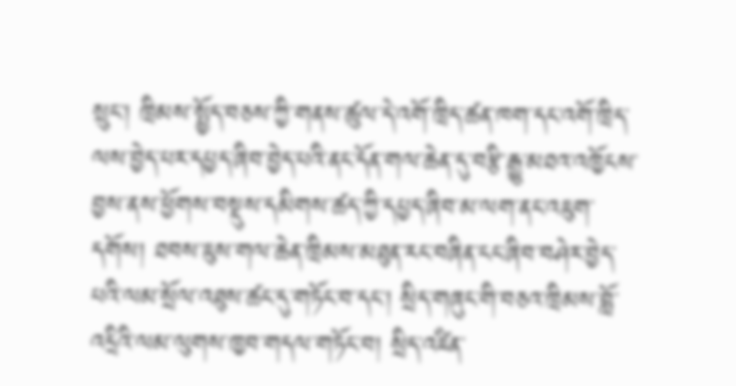སྲུང་། ཁྲིམས་སྤྱོད་བཅས་ཀྱི་གནས་ཚུལ་དེ་འགོ་ཁྲིད་ཚན་ཁག་དང་འགོ་ཁྲིད་ལས་བྱེད་པར་དཔྱད་ཞིབ་བྱེད་པའི་ནང་དོན་གལ་ཆེན་དུ་བརྩི་རྒྱུ་མཐའ་འཁྱོངས་བྱས་ནས་ཕྱོགས་བསྡུས་དམིགས་ཚད་ཀྱི་དཔྱད་ཞིབ་མ་ལག་ནང་འཇུག་དགོས། ཐབས་ཇུས་གལ་ཆེན་ཁྲིམས་མཐུན་རང་བཞིན་ངང་ཞིབ་བཤེར་བྱེད་པའི་ལམ་སྲོལ་འཐུས་ཚང་དུ་གཏོང་བ་དང་། སྲིད་གཞུང་གི་བཅའ་ཁྲིམས་བློ་འདྲིའི་ལམ་ལུགས་ཁྱབ་གདལ་གཏོང་བ། སྲིད་འཛིན་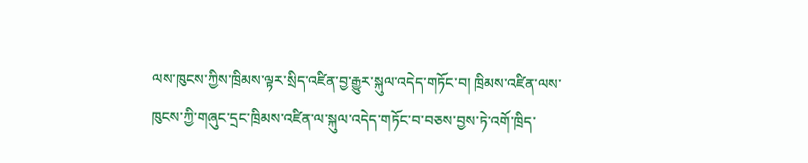ལས་ཁུངས་ཀྱིས་ཁྲིམས་ལྟར་སྲིད་འཛིན་བྱ་རྒྱུར་སྐུལ་འདེད་གཏོང་བ། ཁྲིམས་འཛིན་ལས་ཁུངས་ཀྱི་གཞུང་དྲང་ཁྲིམས་འཛིན་ལ་སྐུལ་འདེད་གཏོང་བ་བཅས་བྱས་ཏེ་འགོ་ཁྲིད་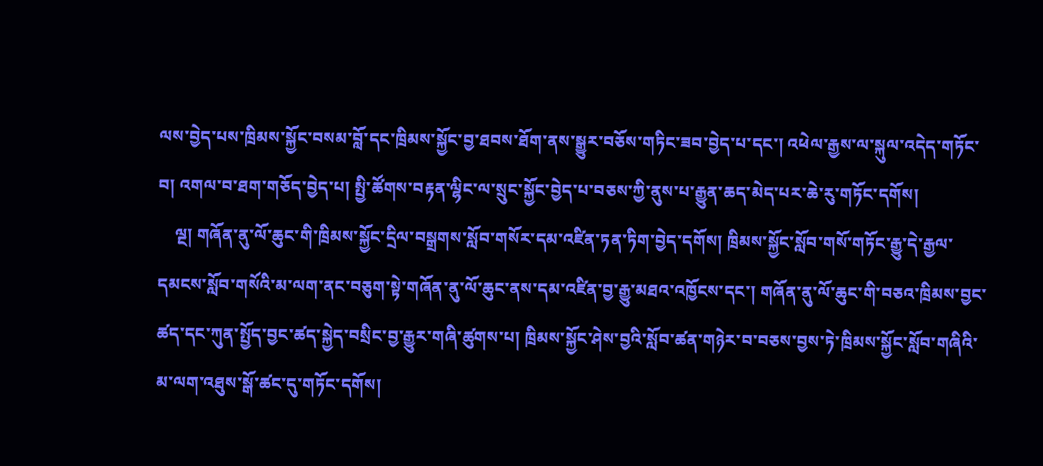ལས་བྱེད་པས་ཁྲིམས་སྐྱོང་བསམ་བློ་དང་ཁྲིམས་སྐྱོང་བྱ་ཐབས་ཐོག་ནས་སྒྱུར་བཅོས་གཏིང་ཟབ་བྱེད་པ་དང་། འཕེལ་རྒྱས་ལ་སྐུལ་འདེད་གཏོང་བ། འགལ་བ་ཐག་གཅོད་བྱེད་པ། སྤྱི་ཚོགས་བརྟན་ལྷིང་ལ་སྲུང་སྐྱོང་བྱེད་པ་བཅས་ཀྱི་ནུས་པ་རྒྱུན་ཆད་མེད་པར་ཆེ་རུ་གཏོང་དགོས།
    ལྔ། གཞོན་ནུ་ལོ་ཆུང་གི་ཁྲིམས་སྐྱོང་དྲིལ་བསྒྲགས་སློབ་གསོར་དམ་འཛིན་ཏན་ཏིག་བྱེད་དགོས། ཁྲིམས་སྐྱོང་སློབ་གསོ་གཏོང་རྒྱུ་དེ་རྒྱལ་དམངས་སློབ་གསོའི་མ་ལག་ནང་བཅུག་སྟེ་གཞོན་ནུ་ལོ་ཆུང་ནས་དམ་འཛིན་བྱ་རྒྱུ་མཐའ་འཁྱོངས་དང་། གཞོན་ནུ་ལོ་ཆུང་གི་བཅའ་ཁྲིམས་བྱང་ཚད་དང་ཀུན་སྤྱོད་བྱང་ཚད་སྐྱེད་བསྲིང་བྱ་རྒྱུར་གཞི་ཚུགས་པ། ཁྲིམས་སྐྱོང་ཤེས་བྱའི་སློབ་ཚན་གཉེར་བ་བཅས་བྱས་ཏེ་ཁྲིམས་སྐྱོང་སློབ་གཞིའི་མ་ལག་འཐུས་སྒོ་ཚང་དུ་གཏོང་དགོས།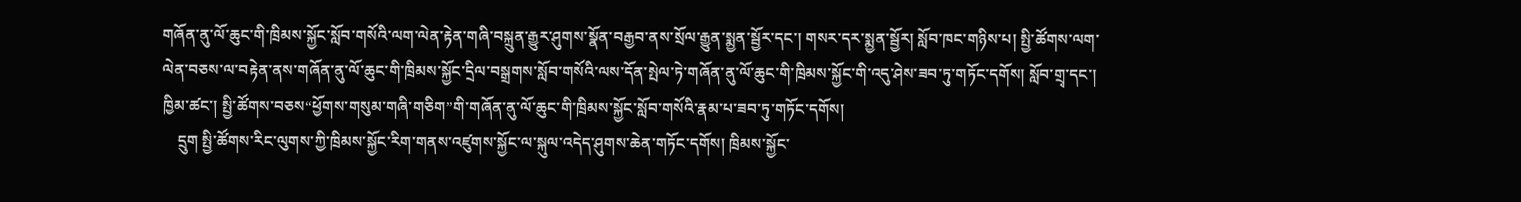གཞོན་ནུ་ལོ་ཆུང་གི་ཁྲིམས་སྐྱོང་སློབ་གསོའི་ལག་ལེན་རྟེན་གཞི་བསྐྲུན་རྒྱུར་ཤུགས་སྣོན་བརྒྱབ་ནས་སྲོལ་རྒྱུན་སྨྱན་སྦྱོར་དང་། གསར་དར་སྨྱན་སྦྱོར། སློབ་ཁང་གཉིས་པ། སྤྱི་ཚོགས་ལག་ལེན་བཅས་ལ་བརྟེན་ནས་གཞོན་ནུ་ལོ་ཆུང་གི་ཁྲིམས་སྐྱོང་དྲིལ་བསྒྲགས་སློབ་གསོའི་ལས་དོན་སྤེལ་ཏེ་གཞོན་ནུ་ལོ་ཆུང་གི་ཁྲིམས་སྐྱོང་གི་འདུ་ཤེས་ཟབ་ཏུ་གཏོང་དགོས། སློབ་གྲྭ་དང་། ཁྱིམ་ཚང་། སྤྱི་ཚོགས་བཅས“ཕྱོགས་གསུམ་གཞི་གཅིག”གི་གཞོན་ནུ་ལོ་ཆུང་གི་ཁྲིམས་སྐྱོང་སློབ་གསོའི་རྣམ་པ་ཟབ་ཏུ་གཏོང་དགོས།
    དྲུག སྤྱི་ཚོགས་རིང་ལུགས་ཀྱི་ཁྲིམས་སྐྱོང་རིག་གནས་འཛུགས་སྐྱོང་ལ་སྐུལ་འདེད་ཤུགས་ཆེན་གཏོང་དགོས། ཁྲིམས་སྐྱོང་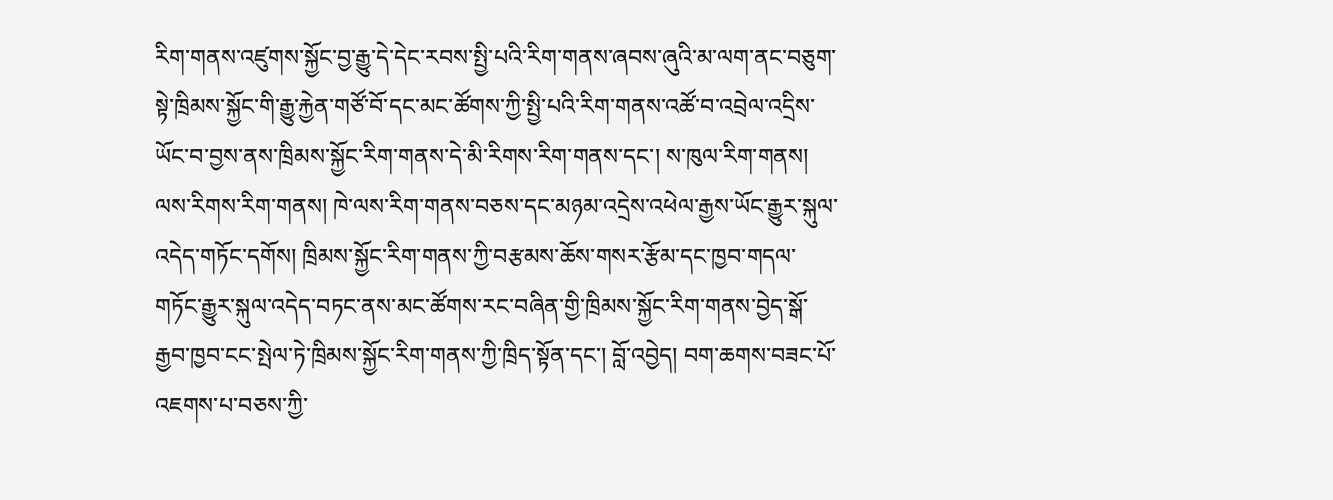རིག་གནས་འཛུགས་སྐྱོང་བྱ་རྒྱུ་དེ་དེང་རབས་སྤྱི་པའི་རིག་གནས་ཞབས་ཞུའི་མ་ལག་ནང་བཅུག་སྟེ་ཁྲིམས་སྐྱོང་གི་རྒྱུ་རྐྱེན་གཙོ་བོ་དང་མང་ཚོགས་ཀྱི་སྤྱི་པའི་རིག་གནས་འཚོ་བ་འབྲེལ་འདྲིས་ཡོང་བ་བྱས་ནས་ཁྲིམས་སྐྱོང་རིག་གནས་དེ་མི་རིགས་རིག་གནས་དང་། ས་ཁུལ་རིག་གནས། ལས་རིགས་རིག་གནས། ཁེ་ལས་རིག་གནས་བཅས་དང་མཉམ་འདྲེས་འཕེལ་རྒྱས་ཡོང་རྒྱུར་སྐུལ་འདེད་གཏོང་དགོས། ཁྲིམས་སྐྱོང་རིག་གནས་ཀྱི་བརྩམས་ཆོས་གསར་རྩོམ་དང་ཁྱབ་གདལ་གཏོང་རྒྱུར་སྐུལ་འདེད་བཏང་ནས་མང་ཚོགས་རང་བཞིན་གྱི་ཁྲིམས་སྐྱོང་རིག་གནས་བྱེད་སྒོ་རྒྱབ་ཁྱབ་ངང་སྤེལ་ཏེ་ཁྲིམས་སྐྱོང་རིག་གནས་ཀྱི་ཁྲིད་སྟོན་དང་། བློ་འབྱེད། བག་ཆགས་བཟང་པོ་འཇགས་པ་བཅས་ཀྱི་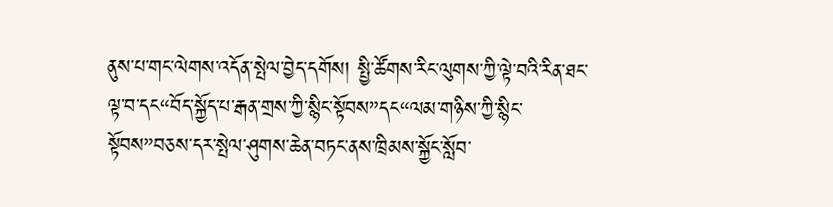ནུས་པ་གང་ལེགས་འདོན་སྤེལ་བྱེད་དགོས། སྤྱི་ཚོགས་རིང་ལུགས་ཀྱི་ལྟེ་བའི་རིན་ཐང་ལྟ་བ་དང“བོད་སྐྱོད་པ་རྒན་གྲས་ཀྱི་སྙིང་སྟོབས”དང“ལམ་གཉིས་ཀྱི་སྙིང་སྟོབས”བཅས་དར་སྤེལ་ཤུགས་ཆེན་བཏང་ནས་ཁྲིམས་སྐྱོང་སློབ་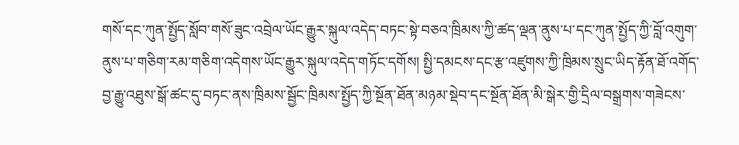གསོ་དང་ཀུན་སྤྱོད་སློབ་གསོ་ཟུང་འབྲེལ་ཡོང་རྒྱུར་སྐུལ་འདེད་བཏང་སྟེ་བཅའ་ཁྲིམས་ཀྱི་ཚད་ལྡན་ནུས་པ་དང་ཀུན་སྤྱོད་ཀྱི་བློ་འགུག་ནུས་པ་གཅིག་རམ་གཅིག་འདེགས་ཡོང་རྒྱུར་སྐུལ་འདེད་གཏོང་དགོས། སྤྱི་དམངས་དང་རྩ་འཛུགས་ཀྱི་ཁྲིམས་སྲུང་ཡིད་རྟོན་ཐོ་འགོད་བྱ་རྒྱུ་འཐུས་སྒོ་ཚང་དུ་བཏང་ནས་ཁྲིམས་སྦྱོང་ཁྲིམས་སྤྱོད་ཀྱི་སྔོན་ཐོན་མཉམ་སྡེབ་དང་སྔོན་ཐོན་མི་སྒེར་གྱི་དྲིལ་བསྒྲགས་གཟེངས་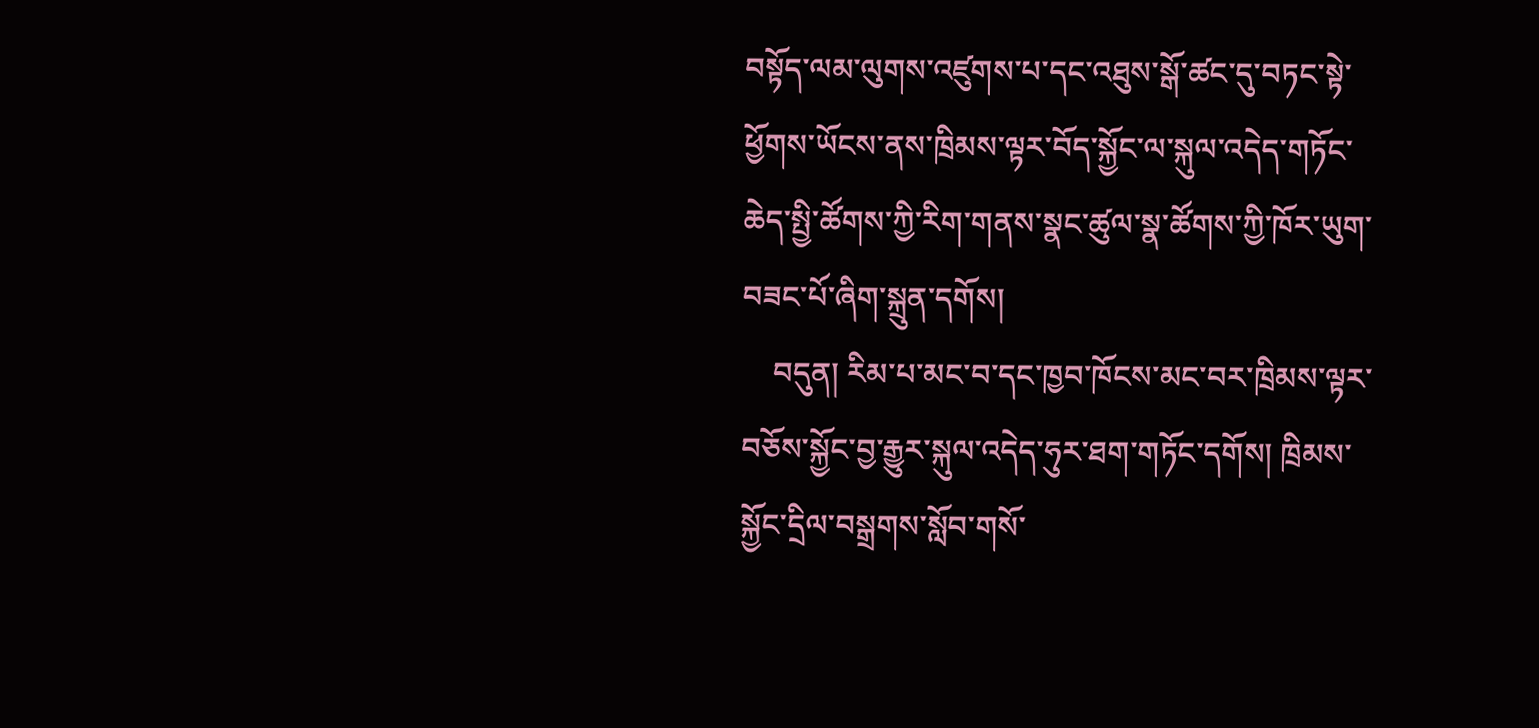བསྟོད་ལམ་ལུགས་འཛུགས་པ་དང་འཐུས་སྒོ་ཚང་དུ་བཏང་སྟེ་ཕྱོགས་ཡོངས་ནས་ཁྲིམས་ལྟར་བོད་སྐྱོང་ལ་སྐུལ་འདེད་གཏོང་ཆེད་སྤྱི་ཚོགས་ཀྱི་རིག་གནས་སྣང་ཚུལ་སྣ་ཚོགས་ཀྱི་ཁོར་ཡུག་བཟང་པོ་ཞིག་སྐྲུན་དགོས།
    བདུན། རིམ་པ་མང་བ་དང་ཁྱབ་ཁོངས་མང་བར་ཁྲིམས་ལྟར་བཅོས་སྐྱོང་བྱ་རྒྱུར་སྐུལ་འདེད་ཧུར་ཐག་གཏོང་དགོས། ཁྲིམས་སྐྱོང་དྲིལ་བསྒྲགས་སློབ་གསོ་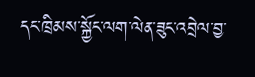དང་ཁྲིམས་སྐྱོང་ལག་ལེན་ཟུང་འབྲེལ་བྱ་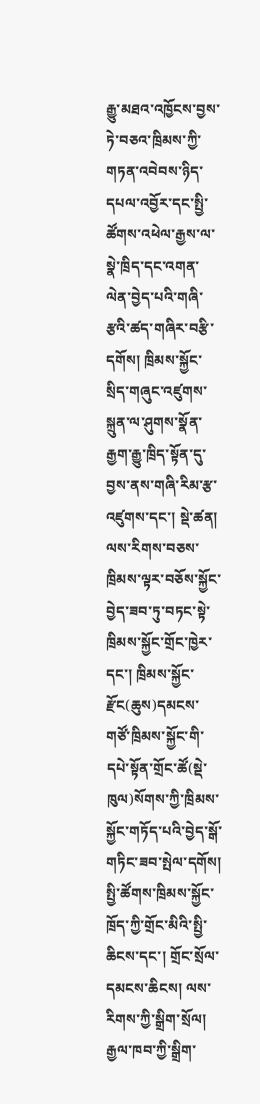རྒྱུ་མཐའ་འཁྱོངས་བྱས་ཏེ་བཅའ་ཁྲིམས་ཀྱི་གཏན་འབེབས་ཉིད་དཔལ་འབྱོར་དང་སྤྱི་ཚོགས་འཕེལ་རྒྱས་ལ་སྣེ་ཁྲིད་དང་འགན་ལེན་བྱེད་པའི་གཞི་རྩའི་ཚད་གཞིར་བརྩི་དགོས། ཁྲིམས་སྐྱོང་སྲིད་གཞུང་འཛུགས་སྐྲུན་ལ་ཤུགས་སྣོན་རྒྱག་རྒྱུ་ཁྲིད་སྟོན་དུ་བྱས་ནས་གཞི་རིམ་རྩ་འཛུགས་དང་། སྡེ་ཚན། ལས་རིགས་བཅས་ཁྲིམས་ལྟར་བཅོས་སྐྱོང་བྱེད་ཟབ་ཏུ་བཏང་སྟེ་ཁྲིམས་སྐྱོང་གྲོང་ཁྱེར་དང་། ཁྲིམས་སྐྱོང་རྫོང(ཆུས)དམངས་གཙོ་ཁྲིམས་སྐྱོང་གི་དཔེ་སྟོན་གྲོང་ཚོ(སྡེ་ཁུལ)སོགས་ཀྱི་ཁྲིམས་སྐྱོང་གཏོད་པའི་བྱེད་སྒོ་གཏིང་ཟབ་སྤེལ་དགོས། སྤྱི་ཚོགས་ཁྲིམས་སྐྱོང་ཁྲོད་ཀྱི་གྲོང་མིའི་སྤྱི་ཆིངས་དང་། གྲོང་སྲོལ་དམངས་ཆིངས། ལས་རིགས་ཀྱི་སྒྲིག་སྲོལ། རྒྱལ་ཁབ་ཀྱི་སྒྲིག་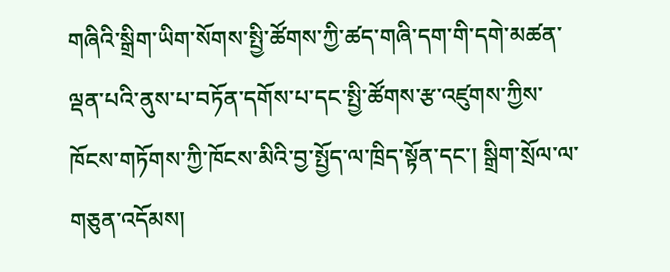གཞིའི་སྒྲིག་ཡིག་སོགས་སྤྱི་ཚོགས་ཀྱི་ཚད་གཞི་དག་གི་དགེ་མཚན་ལྡན་པའི་ནུས་པ་བཏོན་དགོས་པ་དང་སྤྱི་ཚོགས་རྩ་འཛུགས་ཀྱིས་ཁོངས་གཏོགས་ཀྱི་ཁོངས་མིའི་བྱ་སྤྱོད་ལ་ཁྲིད་སྟོན་དང་། སྒྲིག་སྲོལ་ལ་གཅུན་འདོམས།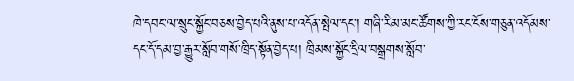ཁེ་དབང་ལ་སྲུང་སྐྱོང་བཅས་བྱེད་པའི་ནུས་པ་འདོན་སྤེལ་དང་། གཞི་རིམ་མང་ཚོགས་ཀྱི་རང་ངོས་གཅུན་འདོམས་དང་དོ་དམ་བྱ་རྒྱུར་སློབ་གསོ་ཁྲིད་སྟོན་བྱེད་པ། ཁྲིམས་སྐྱོང་དྲིལ་བསྒྲགས་སློབ་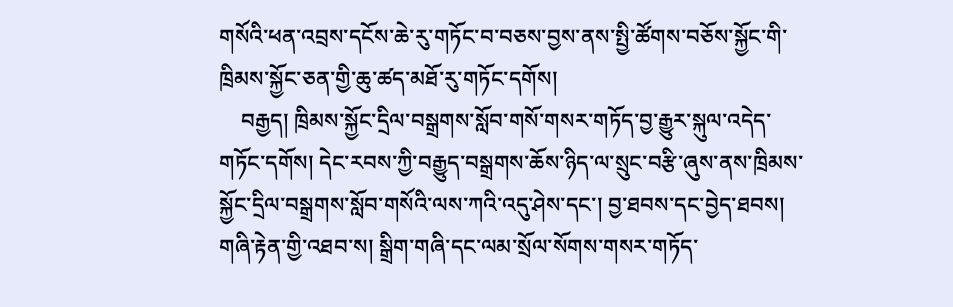གསོའི་ཕན་འབྲས་དངོས་ཆེ་རུ་གཏོང་བ་བཅས་བྱས་ནས་སྤྱི་ཚོགས་བཅོས་སྐྱོང་གི་ཁྲིམས་སྐྱོང་ཅན་གྱི་ཆུ་ཚད་མཐོ་རུ་གཏོང་དགོས།
    བརྒྱད། ཁྲིམས་སྐྱོང་དྲིལ་བསྒྲགས་སློབ་གསོ་གསར་གཏོད་བྱ་རྒྱུར་སྐུལ་འདེད་གཏོང་དགོས། དེང་རབས་ཀྱི་བརྒྱུད་བསྒྲགས་ཆོས་ཉིད་ལ་སྲུང་བརྩི་ཞུས་ནས་ཁྲིམས་སྐྱོང་དྲིལ་བསྒྲགས་སློབ་གསོའི་ལས་ཀའི་འདུ་ཤེས་དང་། བྱ་ཐབས་དང་བྱེད་ཐབས། གཞི་རྟེན་གྱི་འཐབ་ས། སྒྲིག་གཞི་དང་ལམ་སྲོལ་སོགས་གསར་གཏོད་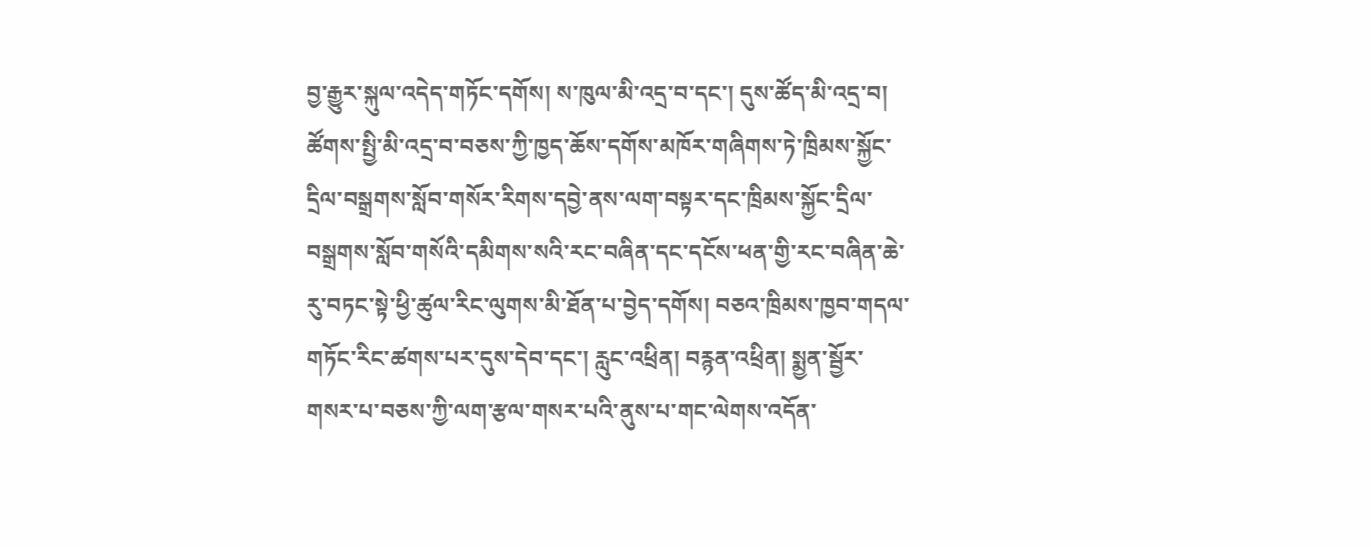བྱ་རྒྱུར་སྐུལ་འདེད་གཏོང་དགོས། ས་ཁུལ་མི་འདྲ་བ་དང་། དུས་ཚོད་མི་འདྲ་བ། ཚོགས་སྤྱི་མི་འདྲ་བ་བཅས་ཀྱི་ཁྱད་ཆོས་དགོས་མཁོར་གཞིགས་ཏེ་ཁྲིམས་སྐྱོང་དྲིལ་བསྒྲགས་སློབ་གསོར་རིགས་དབྱེ་ནས་ལག་བསྟར་དང་ཁྲིམས་སྐྱོང་དྲིལ་བསྒྲགས་སློབ་གསོའི་དམིགས་སའི་རང་བཞིན་དང་དངོས་ཕན་གྱི་རང་བཞིན་ཆེ་རུ་བཏང་སྟེ་ཕྱི་ཚུལ་རིང་ལུགས་མི་ཐོན་པ་བྱེད་དགོས། བཅའ་ཁྲིམས་ཁྱབ་གདལ་གཏོང་རིང་ཚགས་པར་དུས་དེབ་དང་། རླུང་འཕྲིན། བརྙན་འཕྲིན། སྨྱན་སྦྱོར་གསར་པ་བཅས་ཀྱི་ལག་རྩལ་གསར་པའི་ནུས་པ་གང་ལེགས་འདོན་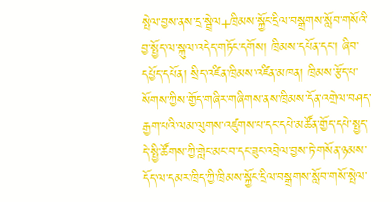སྤེལ་བྱས་ནས་དྲ་སྦྲེལ+ཁྲིམས་སྐྱོང་དྲིལ་བསྒྲགས་སློབ་གསོའི་བྱ་སྤྱོད་ལ་སྐུལ་འདེད་གཏོང་དགོས། ཁྲིམས་དཔོན་དང་། ཞིབ་དཔྱོད་དཔོན། སྲིད་འཛིན་ཁྲིམས་འཛིན་མཁན། ཁྲིམས་རྩོད་པ་སོགས་ཀྱིས་གྱོད་གཞིར་གཞིགས་ནས་ཁྲིམས་དོན་འགྲེལ་བཤད་རྒྱག་པའི་ལམ་ལུགས་འཛུགས་པ་དང་དཔེ་མཚོན་གྱོད་དཔེ་སྤྱད་དེ་སྤྱི་ཚོགས་ཀྱི་གླེང་མང་བ་དང་ཟུང་འབྲེལ་བྱས་ཏེ་གསོན་ཉམས་དོད་ལ་དམར་ཁྲིད་ཀྱི་ཁྲིམས་སྐྱོང་དྲིལ་བསྒྲགས་སློབ་གསོ་སྤེལ་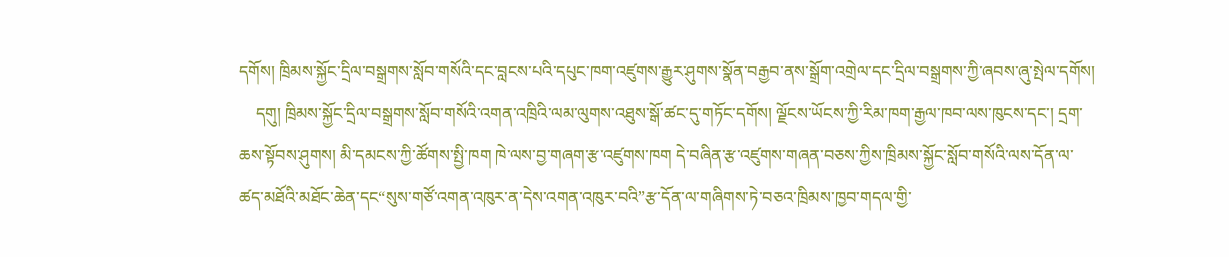དགོས། ཁྲིམས་སྐྱོང་དྲིལ་བསྒྲགས་སློབ་གསོའི་དང་བླངས་པའི་དཔུང་ཁག་འཛུགས་རྒྱུར་ཤུགས་སྣོན་བརྒྱབ་ནས་སྒྲོག་འགྲེལ་དང་དྲིལ་བསྒྲགས་ཀྱི་ཞབས་ཞུ་སྤེལ་དགོས།
    དགུ། ཁྲིམས་སྐྱོང་དྲིལ་བསྒྲགས་སློབ་གསོའི་འགན་འཁྲིའི་ལམ་ལུགས་འཐུས་སྒོ་ཚང་དུ་གཏོང་དགོས། ལྗོངས་ཡོངས་ཀྱི་རིམ་ཁག་རྒྱལ་ཁབ་ལས་ཁུངས་དང་། དྲག་ཆས་སྟོབས་ཤུགས། མི་དམངས་ཀྱི་ཚོགས་སྤྱི་ཁག ཁེ་ལས་བྱ་གཞག་རྩ་འཛུགས་ཁག དེ་བཞིན་རྩ་འཛུགས་གཞན་བཅས་ཀྱིས་ཁྲིམས་སྐྱོང་སློབ་གསོའི་ལས་དོན་ལ་ཚད་མཐོའི་མཐོང་ཆེན་དང“སུས་གཙོ་འགན་འཁུར་ན་དེས་འགན་འཁུར་བའི”རྩ་དོན་ལ་གཞིགས་ཏེ་བཅའ་ཁྲིམས་ཁྱབ་གདལ་གྱི་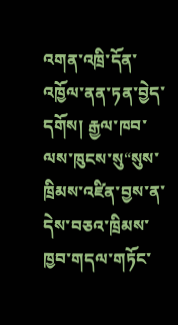འགན་འཁྲི་དོན་འཁྱོལ་ནན་ཏན་བྱེད་དགོས། རྒྱལ་ཁབ་ལས་ཁུངས་སུ“སུས་ཁྲིམས་འཛིན་བྱས་ན་དེས་བཅའ་ཁྲིམས་ཁྱབ་གདལ་གཏོང་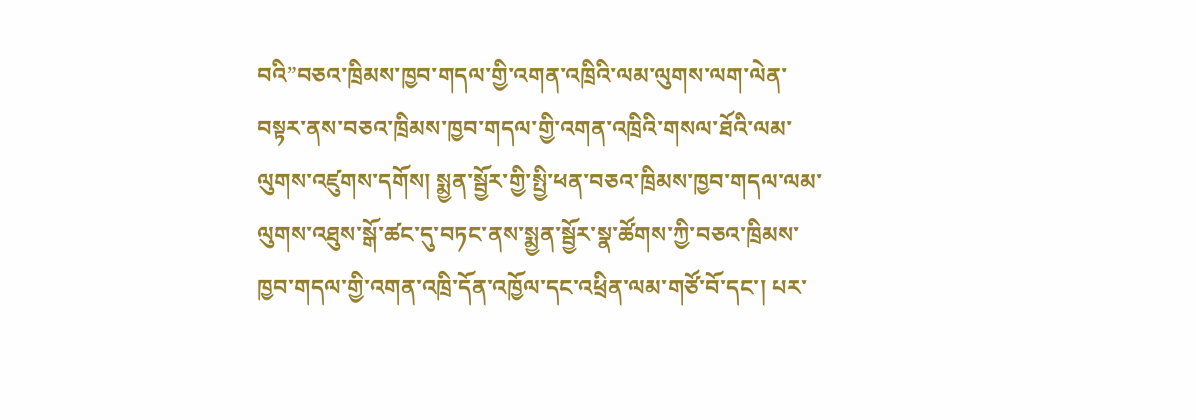བའི”བཅའ་ཁྲིམས་ཁྱབ་གདལ་གྱི་འགན་འཁྲིའི་ལམ་ལུགས་ལག་ལེན་བསྟར་ནས་བཅའ་ཁྲིམས་ཁྱབ་གདལ་གྱི་འགན་འཁྲིའི་གསལ་ཐོའི་ལམ་ལུགས་འཛུགས་དགོས། སྨྱན་སྦྱོར་གྱི་སྤྱི་ཕན་བཅའ་ཁྲིམས་ཁྱབ་གདལ་ལམ་ལུགས་འཐུས་སྒོ་ཚང་དུ་བཏང་ནས་སྨྱན་སྦྱོར་སྣ་ཚོགས་ཀྱི་བཅའ་ཁྲིམས་ཁྱབ་གདལ་གྱི་འགན་འཁྲི་དོན་འཁྱོལ་དང་འཕྲིན་ལམ་གཙོ་བོ་དང་། པར་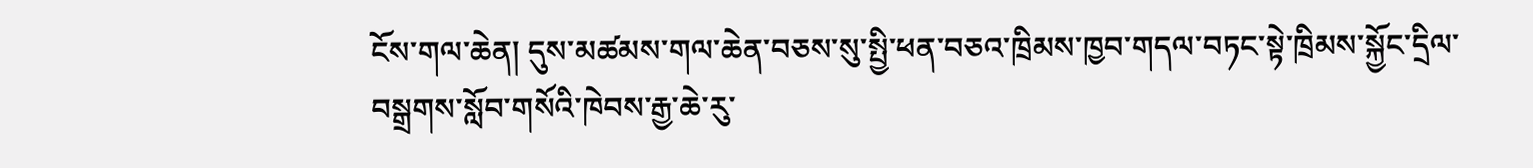ངོས་གལ་ཆེན། དུས་མཚམས་གལ་ཆེན་བཅས་སུ་སྤྱི་ཕན་བཅའ་ཁྲིམས་ཁྱབ་གདལ་བཏང་སྟེ་ཁྲིམས་སྐྱོང་དྲིལ་བསྒྲགས་སློབ་གསོའི་ཁེབས་རྒྱ་ཆེ་རུ་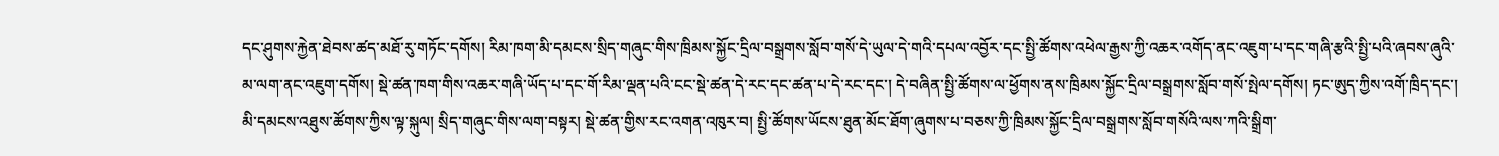དང་ཤུགས་རྐྱེན་ཐེབས་ཚད་མཐོ་རུ་གཏོང་དགོས། རིམ་ཁག་མི་དམངས་སྲིད་གཞུང་གིས་ཁྲིམས་སྐྱོང་དྲིལ་བསྒྲགས་སློབ་གསོ་དེ་ཡུལ་དེ་གའི་དཔལ་འབྱོར་དང་སྤྱི་ཚོགས་འཕེལ་རྒྱས་ཀྱི་འཆར་འགོད་ནང་འཇུག་པ་དང་གཞི་རྩའི་སྤྱི་པའི་ཞབས་ཞུའི་མ་ལག་ནང་འཇུག་དགོས། སྡེ་ཚན་ཁག་གིས་འཆར་གཞི་ཡོད་པ་དང་གོ་རིམ་ལྡན་པའི་ངང་སྡེ་ཚན་དེ་རང་དང་ཚན་པ་དེ་རང་དང་། དེ་བཞིན་སྤྱི་ཚོགས་ལ་ཕྱོགས་ནས་ཁྲིམས་སྐྱོང་དྲིལ་བསྒྲགས་སློབ་གསོ་སྤེལ་དགོས། ཏང་ཨུད་ཀྱིས་འགོ་ཁྲིད་དང་། མི་དམངས་འཐུས་ཚོགས་ཀྱིས་ལྟ་སྐུལ། སྲིད་གཞུང་གིས་ལག་བསྟར། སྡེ་ཚན་གྱིས་རང་འགན་འཁུར་བ། སྤྱི་ཚོགས་ཡོངས་ཐུན་མོང་ཐོག་ཞུགས་པ་བཅས་ཀྱི་ཁྲིམས་སྐྱོང་དྲིལ་བསྒྲགས་སློབ་གསོའི་ལས་ཀའི་སྒྲིག་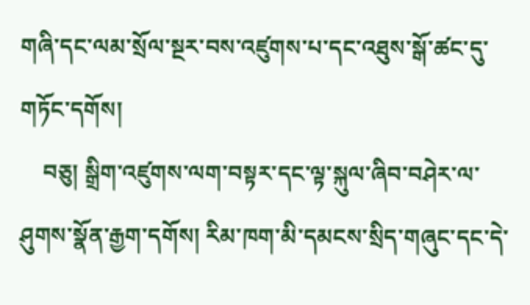གཞི་དང་ལམ་སྲོལ་སྔར་བས་འཛུགས་པ་དང་འཐུས་སྒོ་ཚང་དུ་གཏོང་དགོས།
    བཅུ། སྒྲིག་འཛུགས་ལག་བསྟར་དང་ལྟ་སྐུལ་ཞིབ་བཤེར་ལ་ཤུགས་སྣོན་རྒྱག་དགོས། རིམ་ཁག་མི་དམངས་སྲིད་གཞུང་དང་དེ་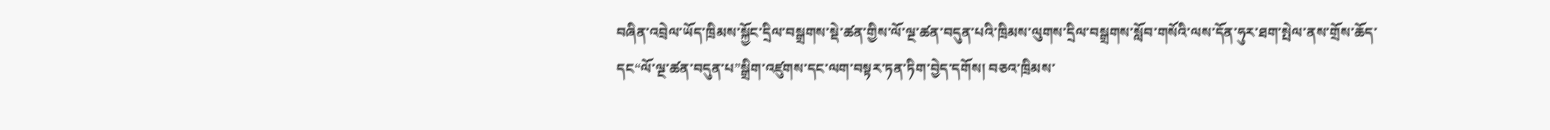བཞིན་འབྲེལ་ཡོད་ཁྲིམས་སྐྱོང་དྲིལ་བསྒྲགས་སྡེ་ཚན་གྱིས་ལོ་ལྔ་ཚན་བདུན་པའི་ཁྲིམས་ལུགས་དྲིལ་བསྒྲགས་སློབ་གསོའི་ལས་དོན་ཧུར་ཐག་སྤེལ་ནས་གྲོས་ཆོད་དང“ལོ་ལྔ་ཚན་བདུན་པ”སྒྲིག་འཛུགས་དང་ལག་བསྟར་ཏན་ཏིག་བྱེད་དགོས། བཅའ་ཁྲིམས་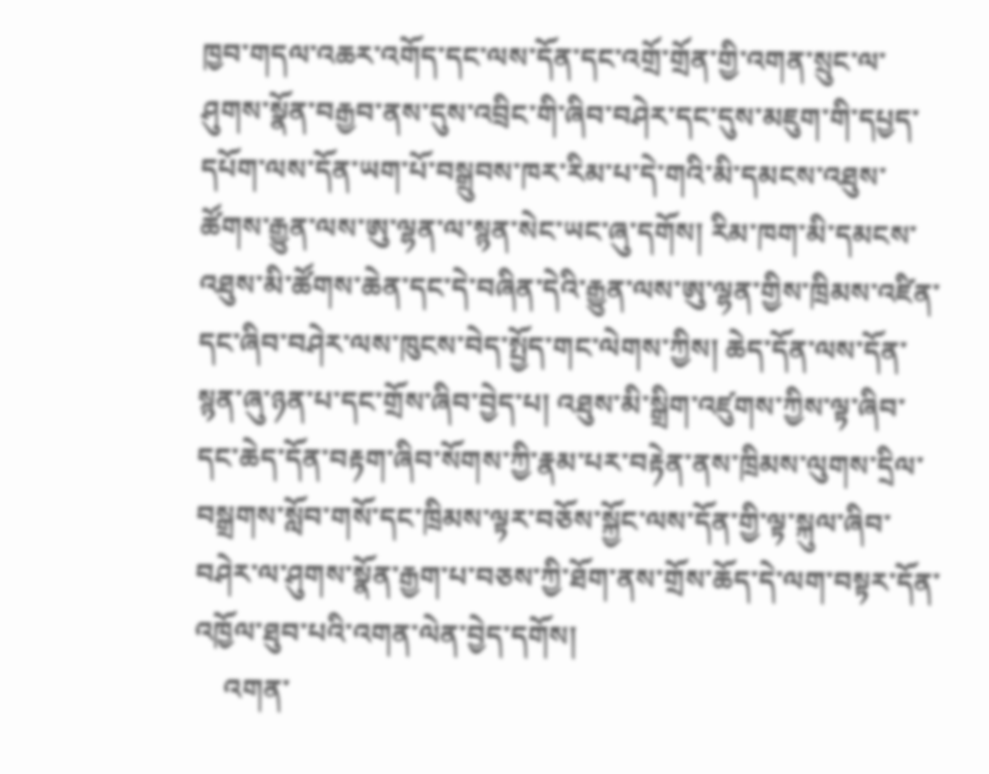ཁྱབ་གདལ་འཆར་འགོད་དང་ལས་དོན་དང་འགྲོ་གྲོན་གྱི་འགན་སྲུང་ལ་ཤུགས་སྣོན་བརྒྱབ་ནས་དུས་འབྲིང་གི་ཞིབ་བཤེར་དང་དུས་མཇུག་གི་དཔྱད་དཔོག་ལས་དོན་ཡག་པོ་བསྒྲུབས་ཁར་རིམ་པ་དེ་གའི་མི་དམངས་འཐུས་ཚོགས་རྒྱུན་ལས་ཨུ་ལྷན་ལ་སྙན་སེང་ཡང་ཞུ་དགོས། རིམ་ཁག་མི་དམངས་འཐུས་མི་ཚོགས་ཆེན་དང་དེ་བཞིན་དེའི་རྒྱུན་ལས་ཨུ་ལྷན་གྱིས་ཁྲིམས་འཛིན་དང་ཞིབ་བཤེར་ལས་ཁུངས་བེད་སྤྱོད་གང་ལེགས་ཀྱིས། ཆེད་དོན་ལས་དོན་སྙན་ཞུ་ཉན་པ་དང་གྲོས་ཞིབ་བྱེད་པ། འཐུས་མི་སྒྲིག་འཛུགས་ཀྱིས་ལྟ་ཞིབ་དང་ཆེད་དོན་བརྟག་ཞིབ་སོགས་ཀྱི་རྣམ་པར་བརྟེན་ནས་ཁྲིམས་ལུགས་དྲིལ་བསྒྲགས་སློབ་གསོ་དང་ཁྲིམས་ལྟར་བཅོས་སྐྱོང་ལས་དོན་གྱི་ལྟ་སྐུལ་ཞིབ་བཤེར་ལ་ཤུགས་སྣོན་རྒྱག་པ་བཅས་ཀྱི་ཐོག་ནས་གྲོས་ཆོད་དེ་ལག་བསྟར་དོན་འཁྱོལ་ཐུབ་པའི་འགན་ལེན་བྱེད་དགོས།
    འགན་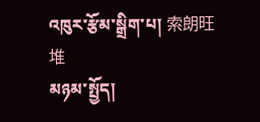འཁུར་རྩོམ་སྒྲིག་པ། 索朗旺堆
མཉམ་སྤྱོད།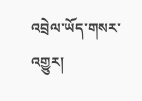འབྲེལ་ཡོད་གསར་འགྱུར།